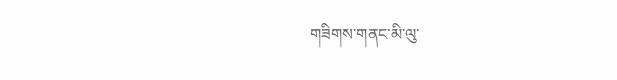གཟིགས་གནང་མི་ལུ་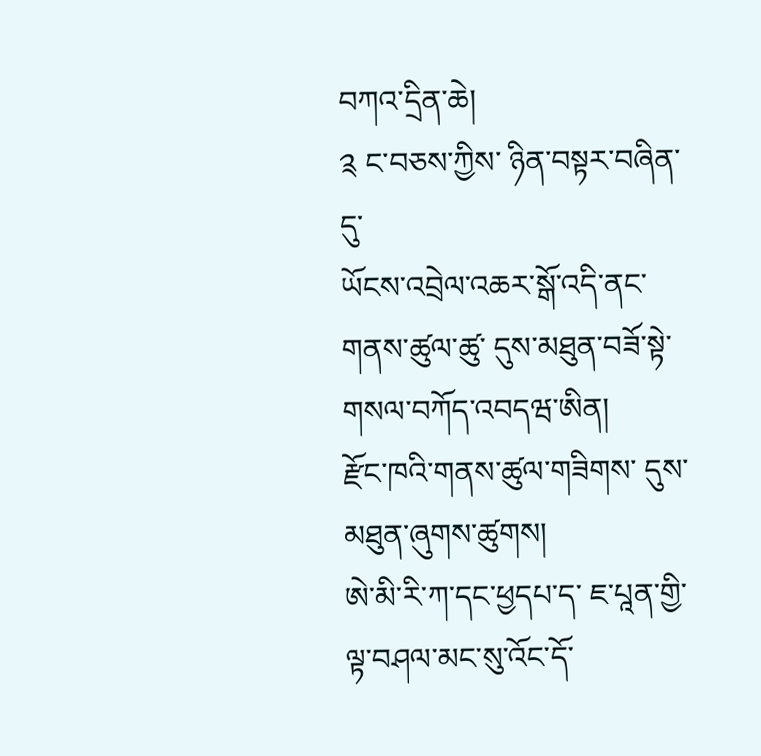བཀའ་དྲིན་ཆེ།
༉ ང་བཅས་ཀྱིས་ ཉིན་བསྟར་བཞིན་དུ་
ཡོངས་འབྲེལ་འཆར་སྒོ་འདི་ནང་
གནས་ཚུལ་ཚུ་ དུས་མཐུན་བཟོ་སྟེ་ གསལ་བཀོད་འབདཝ་ཨིན།
རྫོང་ཁའི་གནས་ཚུལ་གཟིགས་ དུས་མཐུན་ཞུགས་ཚུགས།
ཨེ་མི་རི་ཀ་དང་ཕྱདཔ་ད་ ཇ་པཱན་གྱི་ ལྟ་བཤལ་མང་སུ་འོང་དོ་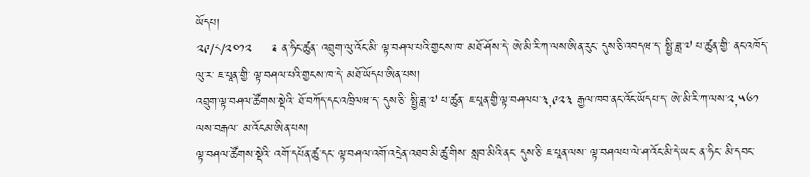ཡོདཔ།
༢༩/༨/༢༠༡༢     ༉ ན་ཧིང་ཚུན་ འབྲུག་ལུ་འོང་མི་ ལྟ་བཤལ་པའི་གྱངས་ཁ་ མཐོ་ཤོས་དེ་ ཨེ་མི་རི་ཀ་ལས་ཨིན་རུང་ དུས་ཅི་འབདཝ་ད་ སྤྱི་ཟླ་༧ པ་ཚུན་གྱི་ ནང་འཁོད་ལུ་ར་ ཇ་པཱན་གྱི་ ལྟ་བཤལ་པའི་གྱངས་ཁ་དེ་ མཐོ་ཡོདཔ་ཨིན་པས།
འབྲུག་ལྟ་བཤལ་ཚོགས་སྡེའི་ ཐོ་བཀོད་དང་འཁྲིལཝ་ད་ དུས་ཅི་ སྤྱི་ཟླ་༧ པ་ཚུན་ ཇ་པཱན་གྱི་ལྟ་བཤལཔ་༣,༩༢༣ རྒྱལ་ཁབ་ནང་འོང་ཡོདཔ་ད་ ཨེ་མི་རི་ཀ་ལས་༢,༥༦༡ ལས་བརྒལ་ མ་འོངམ་ཨིན་པས།
ལྟ་བཤལ་ཚོགས་སྡེའི་ འགོ་དཔོན་ཚུ་དང་ ལྟ་བཤལ་འགོ་འདྲེན་འཐབ་མི་ཚུ་གིས་ སླབ་མིའི་ནང་ དུས་ཅི་ ཇ་པཱན་ལས་ ལྟ་བཤལཔ་ལེ་ཤ་འོང་མི་དེ་ཡང་ ན་ཧིང་ མི་དབང་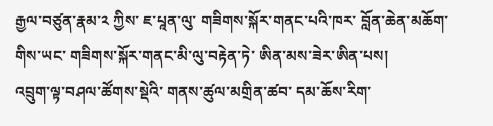རྒྱལ་བཙུན་རྣམ་༢ ཀྱིས་ ཇ་པཱན་ལུ་ གཟིགས་སྐོར་གནང་པའི་ཁར་ བློན་ཆེན་མཆོག་གིས་ཡང་ གཟིགས་སྐོར་གནང་མི་ལུ་བརྟེན་ཏེ་ ཨིན་མས་ཟེར་ཨིན་པས།
འབྲུག་ལྟ་བཤལ་ཚོགས་སྡེའི་ གནས་ཚུལ་མགྲིན་ཚབ་ དམ་ཆོས་རིག་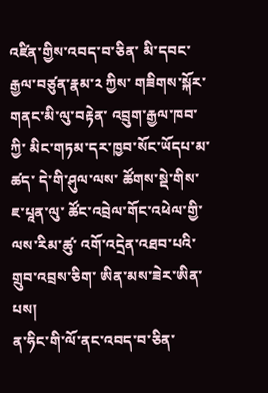འཛིན་གྱིས་འབད་བ་ཅིན་ མི་དབང་རྒྱལ་བཙུན་རྣམ་༢ ཀྱིས་ གཟིགས་སྐོར་གནང་མི་ལུ་བརྟེན་ འབྲུག་རྒྱལ་ཁབ་ཀྱི་ མིང་གཏམ་དར་ཁྱབ་སོང་ཡོདཔ་མ་ཚད་ དེ་གི་ཤུལ་ལས་ ཚོགས་སྡེ་གིས་ ཇ་པཱན་ལུ་ ཚོང་འབྲེལ་གོང་འཕེལ་གྱི་ ལས་རིམ་ཚུ་ འགོ་འདྲེན་འཐབ་པའི་ གྲུབ་འབྲས་ཅིག་ ཨིན་མས་ཟེར་ཨིན་པས།
ན་ཧིང་གི་ལོ་ནང་འབད་བ་ཅིན་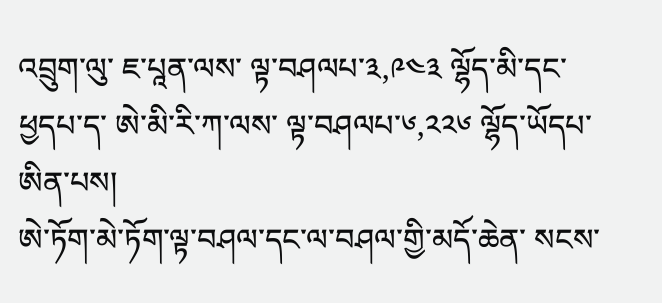འབྲུག་ལུ་ ཇ་པཱན་ལས་ ལྟ་བཤལཔ་༣,༩༤༣ ལྷོད་མི་དང་ཕྱདཔ་ད་ ཨེ་མི་རི་ཀ་ལས་ ལྟ་བཤལཔ་༦,༢༢༦ ལྷོད་ཡོདཔ་ཨིན་པས།
ཨེ་ཏོག་མེ་ཏོག་ལྟ་བཤལ་དང་ལ་བཤལ་གྱི་མདོ་ཆེན་ སངས་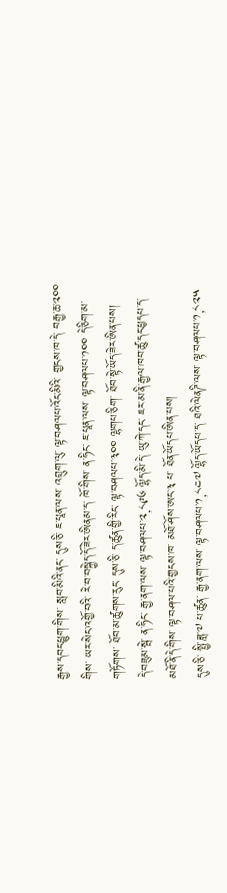རྒྱས་དབང་ཕྱུག་གིས་ སླབ་མིའི་ནང་ དུས་ཅི་ ཇ་པཱན་ལས་ འབྲུག་ལུ་ ལྟ་བཤལཔ་འོང་མིའི་ གྱངས་ཁ་དེ་ བརྒྱ་ཆ་༢༠༠ གིས་ ཡར་སེང་འགྱོ་བའི་ རེ་བ་བསྐྱེད་དོ་ཟེར་ཨིནམ་ད་ ཁོ་གིས་ ན་ཧིང་ ཇ་པཱན་ལས་ ལྟ་བཤལཔ་༡༠༠ དེ་ཅིག་མ་གཏོགས་ ཐོབ་མ་ཚུགས་རུང་ དུས་ཅི་ ད་ཚུན་གྱི་རིང་ ལྟ་བཤལཔ་༣༠༠ ལྷགཔ་ཅིག་ ཐོབ་སྟེ་ཡོད་ཟེར་ཨིན་པས།
དེ་བཟུམ་སྦེ་ ན་ཧིང་ རྒྱ་ནག་ལས་ ལྟ་བཤལཔ་༢,༨༩༦ ལྷོད་མི་དེ་ ཡུ་ཀེ་དང་ ཇར་མ་ནི་རྒྱལ་ཁབ་ཚུ་དང་ཕྱདཔ་ད་ མཐོ་ནི་དེ་གིས་ ལྟ་བཤལ་པའི་གྱངས་ཁ་ མཐོ་ཤོས་ཨང་༣ པ་ ཐོན་ཡོདཔ་ཨིན་པས།
དུས་ཅི་ སྤྱི་ཟླ་༧ པ་ཚུན་ རྒྱ་ནག་ལས་ ལྟ་བཤལཔ་༡,༨༤༧ ལྷོད་ཡོདཔ་ད་ ཐའི་ལེནཌི་ལས་ ལྟ་བཤལཔ་༡,༨༢༥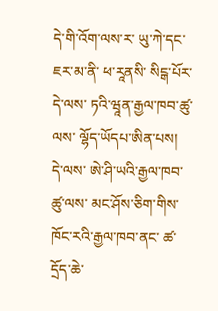དེ་གི་འོག་ལས་ར་ ཡུ་ཀེ་དང་ ཇར་མ་ནི་ ཕ་རཱནསི་ སིངྒ་པོར་ དེ་ལས་ ཏའི་ཝཱན་རྒྱལ་ཁབ་ཚུ་ལས་ ལྷོད་ཡོདཔ་ཨིན་པས།
དེ་ལས་ ཨེ་ཤི་ཡའི་རྒྱལ་ཁབ་ཚུ་ལས་ མང་ཤོས་ཅིག་གིས་ ཁོང་རའི་རྒྱལ་ཁབ་ནང་ ཚ་དྲོད་ཆེ་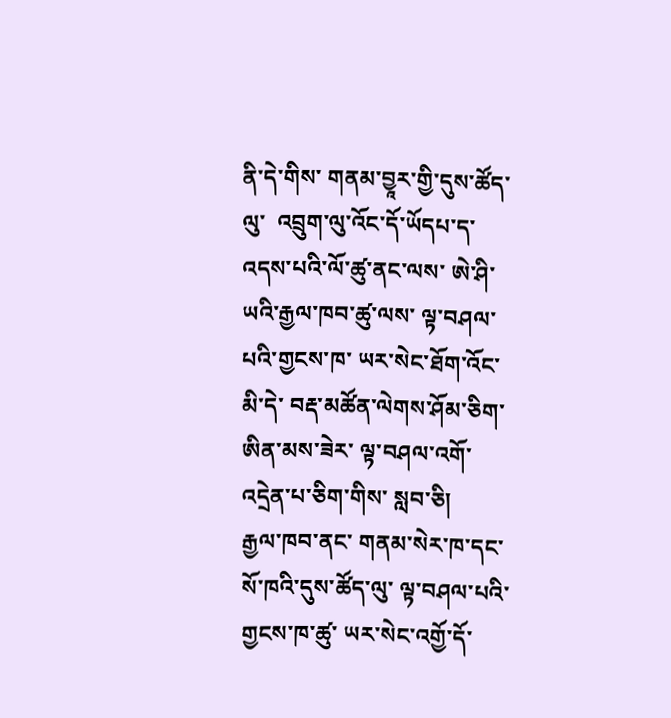ནི་དེ་གིས་ གནམ་བྱཱར་གྱི་དུས་ཚོད་ལུ་  འབྲུག་ལུ་འོང་དོ་ཡོདཔ་ད་ འདས་པའི་ལོ་ཚུ་ནང་ལས་ ཨེ་ཤི་ཡའི་རྒྱལ་ཁབ་ཚུ་ལས་ ལྟ་བཤལ་པའི་གྱངས་ཁ་ ཡར་སེང་ཐོག་འོང་མི་དེ་ བརྡ་མཚོན་ལེགས་ཤོམ་ཅིག་ ཨིན་མས་ཟེར་ ལྟ་བཤལ་འགོ་འདྲེན་པ་ཅིག་གིས་ སླབ་ཅི།
རྒྱལ་ཁབ་ནང་ གནམ་སེར་ཁ་དང་ སོ་ཁའི་དུས་ཚོད་ལུ་ ལྟ་བཤལ་པའི་ གྱངས་ཁ་ཚུ་ ཡར་སེང་འགྱོ་དོ་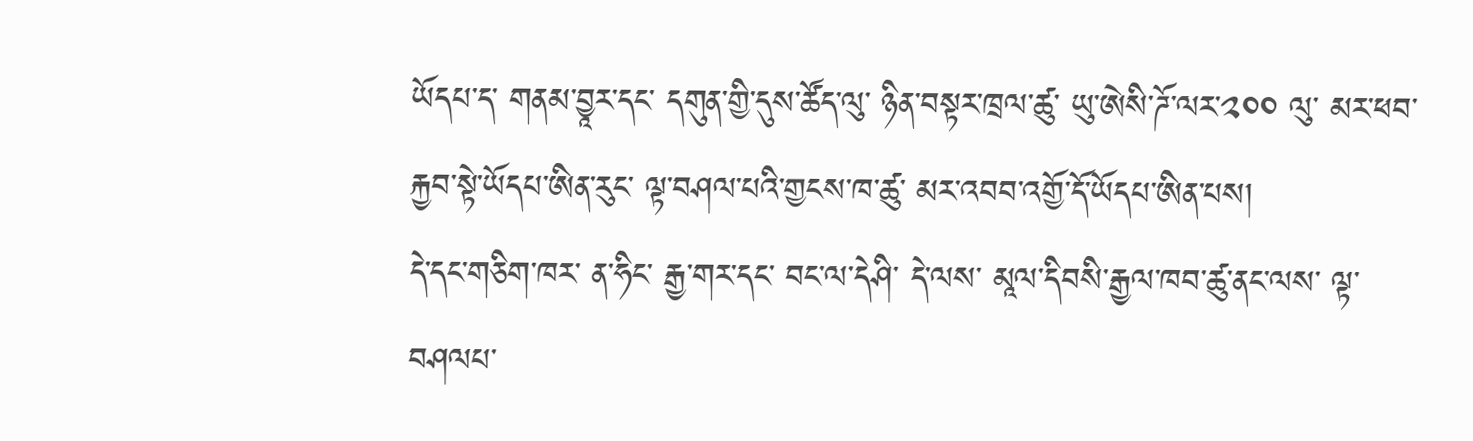ཡོདཔ་ད་ གནམ་བྱཱར་དང་ དགུན་གྱི་དུས་ཚོད་ལུ་ ཉིན་བསྟར་ཁྲལ་ཚུ་ ཡུ་ཨེསི་ཌོ་ལར་༢༠༠ ལུ་ མར་ཕབ་རྐྱབ་སྟེ་ཡོདཔ་ཨིན་རུང་ ལྟ་བཤལ་པའི་གྱངས་ཁ་ཚུ་ མར་འབབ་འགྱོ་དོ་ཡོདཔ་ཨིན་པས།
དེ་དང་གཅིག་ཁར་ ན་ཧིང་ རྒྱ་གར་དང་ བང་ལ་དེཤི་ དེ་ལས་ མཱལ་དིབསི་རྒྱལ་ཁབ་ཚུ་ནང་ལས་ ལྟ་བཤལཔ་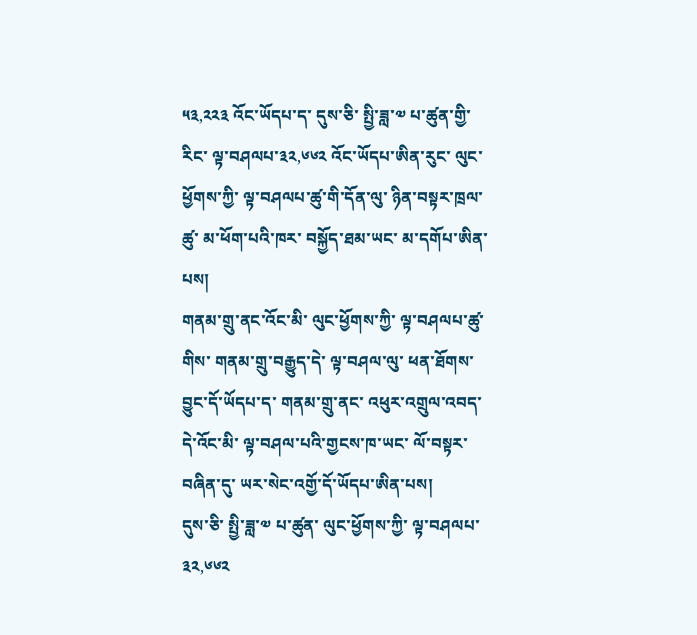༥༣,༢༢༣ འོང་ཡོདཔ་ད་ དུས་ཅི་ སྤྱི་ཟླ་༧ པ་ཚུན་གྱི་རིང་ ལྟ་བཤལཔ་༣༢,༦༦༢ འོང་ཡོདཔ་ཨིན་རུང་ ལུང་ཕྱོགས་ཀྱི་ ལྟ་བཤལཔ་ཚུ་གི་དོན་ལུ་ ཉིན་བསྟར་ཁྲལ་ཚུ་ མ་ཕོག་པའི་ཁར་ བསྐྱོད་ཐམ་ཡང་ མ་དགོཔ་ཨིན་པས།
གནམ་གྲུ་ནང་འོང་མི་ ལུང་ཕྱོགས་ཀྱི་ ལྟ་བཤལཔ་ཚུ་གིས་ གནམ་གྲུ་བརྒྱུད་དེ་ ལྟ་བཤལ་ལུ་ ཕན་ཐོགས་བྱུང་དོ་ཡོདཔ་ད་ གནམ་གྲུ་ནང་ འཕུར་འགྲུལ་འབད་དེ་འོང་མི་ ལྟ་བཤལ་པའི་གྱངས་ཁ་ཡང་ ལོ་བསྟར་བཞིན་དུ་ ཡར་སེང་འགྱོ་དོ་ཡོདཔ་ཨིན་པས།
དུས་ཅི་ སྤྱི་ཟླ་༧ པ་ཚུན་ ལུང་ཕྱོགས་ཀྱི་ ལྟ་བཤལཔ་༣༢,༦༦༢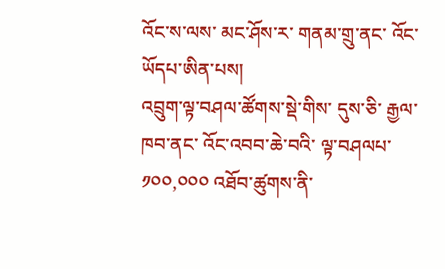འོང་ས་ལས་ མང་ཤོས་ར་ གནམ་གྲུ་ནང་ འོང་ཡོདཔ་ཨིན་པས།
འབྲུག་ལྟ་བཤལ་ཚོགས་སྡེ་གིས་ དུས་ཅི་ རྒྱལ་ཁབ་ནང་ འོང་འབབ་ཆེ་བའི་ ལྟ་བཤལཔ་༡༠༠,༠༠༠ འཐོབ་ཚུགས་ནི་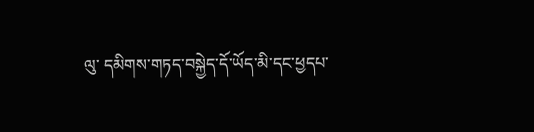ལུ་ དམིགས་གཏད་བསྐྱེད་དོ་ཡོད་མི་དང་ཕྱདཔ་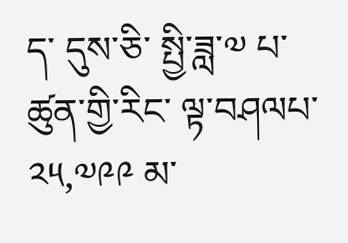ད་ དུས་ཅི་ སྤྱི་ཟླ་༧ པ་ཚུན་གྱི་རིང་ ལྟ་བཤལཔ་༢༥,༧༩༩ མ་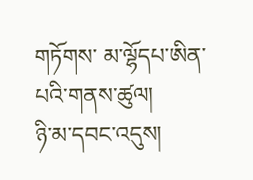གཏོགས་ མ་ལྷོདཔ་ཨིན་པའི་གནས་ཚུལ།
ཉི་མ་དབང་འདུས།